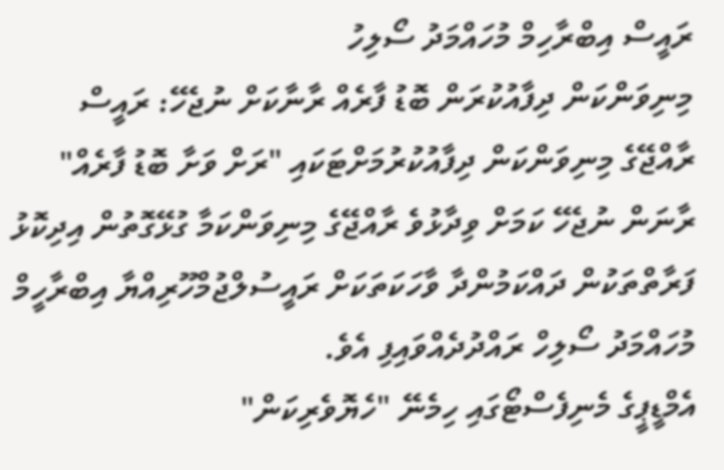ރައީސް އިބްރާހިމް މުހައްމަދު ސޯލިހު
މިނިވަންކަން ދިފާއުކުރަން ބޮޑު ފާރެއް ރާނާކަށް ނުޖެހޭ: ރައީސް
ރާއްޖޭގެ މިނިވަންކަން ދިފާއުކުރުމަށްޓަކައި "ރަށް ވަށާ ބޮޑު ފާރެއް" ރާނަން ނުޖެހޭ ކަމަށް ވިދާޅުވެ ރާއްޖޭގެ މިނިވަންކަމާ ގުޅޭގޮތުން އިދިކޮޅު ފަރާތްތަކުން ދައްކަމުންދާ ވާހަކަތަކަށް ރައީސުލްޖުމްހޫރިއްޔާ އިބްރާހީމް މުހައްމަދު ސޯލިހް ރައްދުދެއްވައިފި އެވެ.
އެމްޑީޕީގެ މެނިފެސްޓޯގައި ހިމެނޭ "ހެޔޮވެރިކަން"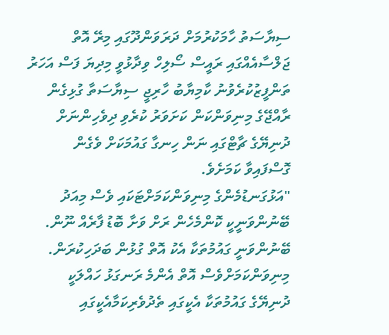ސިޔާސަތު ހާމަކުރުމަށް ދަރަވަންދޫގައި މިރޭ އޮތް ޖަލްސާއެއްގައި ރައީސް ސޯލިހް ވިދާޅުވީ މިދިޔަ ފަސް އަހަރު ތަންފީޒުކުރެވުނު ކާމިޔާބު ހާރިޖީ ސިޔާސަތާ ގުޅިގެން ރާއްޖޭގެ މިނިވަންކަން ކަށަވަރު ކުރެވި ދިވެހިންނަށް ދުނިޔޭގެ ޗާޓްގައި ނަން ހިނގާ ގައުމަކަށް ވެގެން ގޮސްފައިވާ ކަމަށެވެ.
"އަޅުގަނޑުމެންގެ މިނިވަންކަމަށްޓަކައި ވެސް މިއަދު ބޭނުންވަނީކީ ކޮންމެހެން ރަށް ވަށާ ބޮޑު ފާރެއް ނޫން. ބޭނުންވަނީ ގައުމުތަކާ އެކު އޮތް ގުޅުން ބަދަހިކުރަން. މިނިވަންކަމަށްވެސް އޮތް އެންމެ ރަނގަޅު ހައްލަކީ ދުނިޔޭގެ ގައުމުތަކާ އެކީގައި ތެދުވެރިކަމާއެކީގައި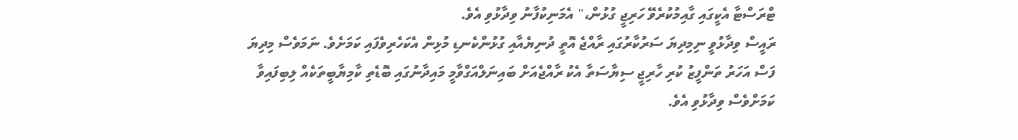ޓްރަސްޓާ އެކީގައި ގާއިމުކުރެވޭ ހަރިޖީ ގުޅުން،" އެމަނިކުފާނު ވިދާޅުވި އެވެ.
ރައީސް ވިދާޅުވީ ނިމިދިޔަ ސަރުކާރުގައި ރާއްޖެ އޮތީ ދުނިޔެއާއި ގުޅުންކެނޑި މުޅިން އެކަހެރިވެފައި ކަމަށެވެ. ނަމަވެސް މިދިޔަ ފަސް އަހަރު ތަންފީޒު ކުރި ހާރިޖީ ސިޔާސަތާ އެކު ރާއްޖެއަށް ބައިނަލްއަގްވާމީ މައިދާނުގައި ބޮޑެތި ކާމިޔާބީތަކެއް ލިބިފައިވާ ކަމަށްވެސް ވިދާޅުވި އެވެ.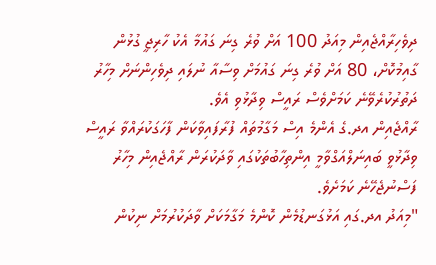ދިވެހިރާއްޖެއިން މިއަދު 100 އަށް ވުރެ ގިނަ ގައުމާ އެކު ހާރިޖީ ގުޅުން ގާއިމުކޮށް، 80 އަށް ވުރެ ގިނަ ގައުމަށް ވިސާއާ ނުލައި ދިވެހިންނަށް މިހާރު ދަތުރުކުރެވޭނެ ކަމަށްވެސް ރައީސް ވިދާޅުވި އެވެ.
ރާއްޖެއިން އދ.ގެ އެންމެ އިސް މަގާމުތައް ފުރާފައިވާކަން ފާހަގަކުރައްވާ ރައީސް ވިދާޅުވީ ބައިނަލްއަގްވާމީ އިންތިހާބުތަކުގައި ވާދަކުރަން ރާއްޖެއިން މިހާރު ފަސްނުޖެހޭނެ ކަމަށެވެ.
"މިއަދު އދ.ގައި އަޅުގަނޑުމެން ކޮންމެ މަގާމަކަށް ވާދަކުރުމަށް ނިކުން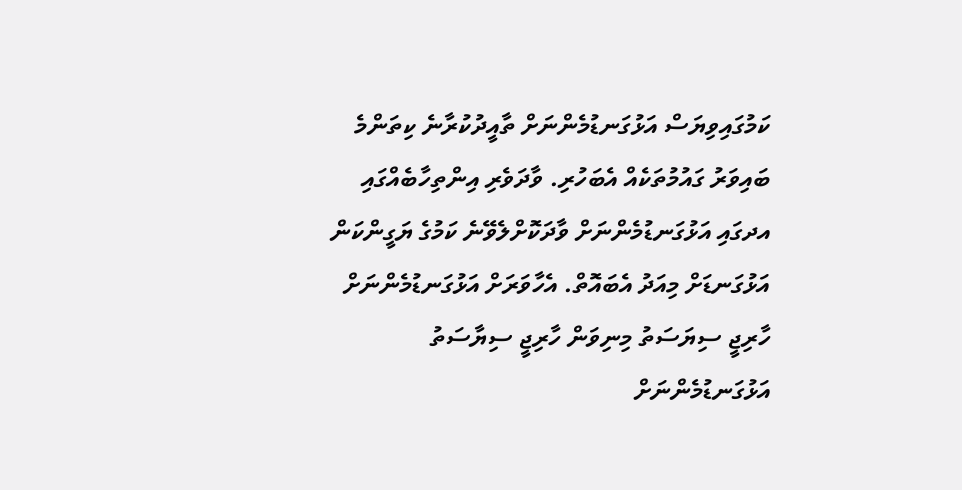ކަމުގައިވިޔަސް އަޅުގަނޑުމެންނަށް ތާއީދުކުރާނެ ކިތަންމެ ބައިވަރު ގައުމުތަކެއް އެބަހުރި. ވާދަވެރި އިންތިހާބެއްގައި އދގައި އަޅުގަނޑުމެންނަށް ވާދަކޮށްލެވޭނެ ކަމުގެ ޔަގީންކަން އަޅުގަނޑަށް މިއަދު އެބައޮތް. އެހާވަރަށް އަޅުގަނޑުމެންނަށް ހާރިޖީ ސިޔަސަތު މިނިވަން ހާރިޖީ ސިޔާސަތު އަޅުގަނޑުމެންނަށް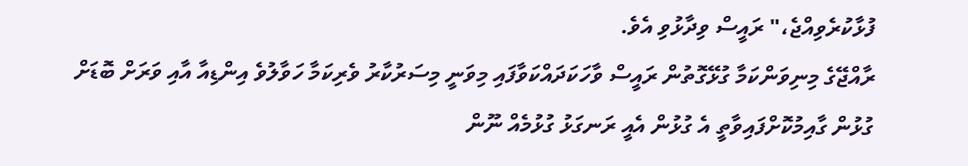ފުޅާކުރެވިއްޖެ،" ރައީސް ވިދާޅުވި އެވެ.
ރާއްޖޭގެ މިނިވަންކަމާ ގުޅޭގޮތުން ރައީސް ވާހަކަދައްކަވާފައި މިވަނީ މިސަރުކާރު ވެރިކަމާ ހަވާލުވެ އިންޑިއާ އާއި ވަރަށް ބޮޑަށް ގުޅުން ގާއިމުކޮށްފައިވާތީ އެ ގުޅުން އެއީ ރަނގަޅު ގުޅުމެއް ނޫން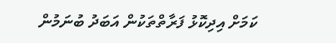ކަމަށް އިދިކޮޅު ފަރާތްތަކުން އަބަދު ބުނަމުން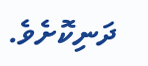ދަނިކޮށެވެ.